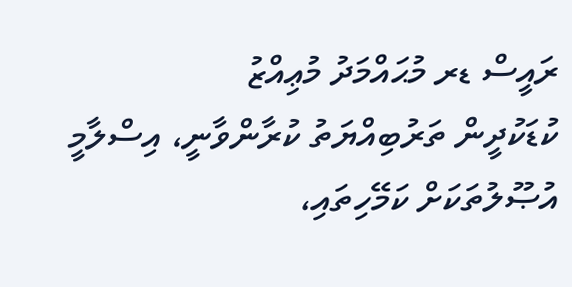ރައީސް ޑރ މުޙައްމަދު މުޢިއްޒު
ކުޑަކުދީން ތަރުބިއްޔަތު ކުރާންވާނީ، އިސްލާމީ އުޞޫލުތަކަށް ކަމޭހިތައި،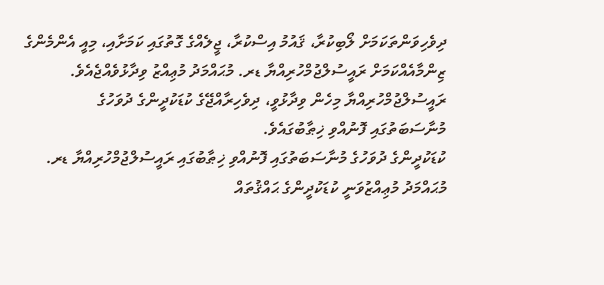ދިވެހިވަންތަކަމަށް ލޯބިކުރާ، ޤައުމު އިސްކުރާ، ޖީލެއްގެ ގޮތުގައި ކަމަށާއި، މިއީ އެންމެންގެ ޒިންމާއެއްކަމަށް ރައީސުލްޖުމްހުރިއްޔާ ޑރ. މުޙައްމަދު މުޢިއްޒު ވިދާޅުވެއްޖެއެވެ.
ރައީސުލްޖުމްހުރިއްޔާ މިހެން ވިދާޅުވީ، ދިވެހިރާއްޖޭގެ ކުޑަކުދީންގެ ދުވަހުގެ މުނާސަބަތުގައި ފޮނުއްވި ޚިޠާބުގައެވެ.
ކުޑަކުދީންގެ ދުވަހުގެ މުނާސަބަތުގައި ފޮނުއްވި ޚިޠާބުގައި ރައީސުލްޖުމްހުރިއްޔާ ޑރ. މުޙައްމަދު މުޢިއްޒުވަނީ ކުޑަކުދީންގެ ޙައްޤުތައް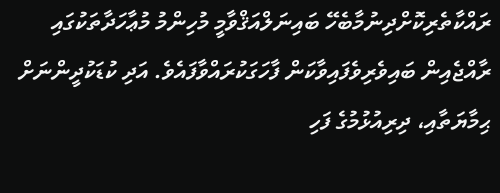ރައްކާތެރިކޮށްދިނުމާބެހޭ ބައިނަލްއަޤްވާމީ މުހިންމު މުޢާހަދާތަކުގައި ރާއްޖެއިން ބައިވެރިވެފައިވާކަން ފާހަގަކުރައްވާފައެވެ. އަދި ކުޑަކުދީންނަށް ޙިމާޔަތާއި، ދިރިއުޅުމުގެ ފަހި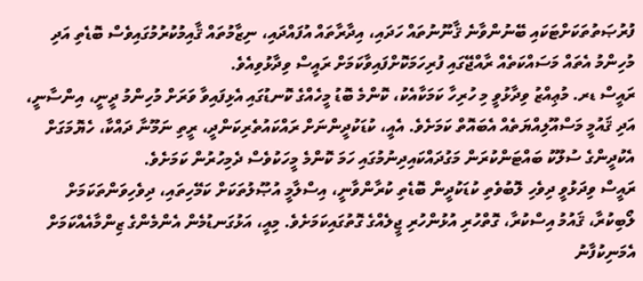ފުރުޞަތުތަކަށްޓަކައި ބޭނުންވާނެ ޤާނޫނުތައް ހަދައި، އިދާރާތައް އުފައްދައި، ނިޒާމުތައް ޤާއިމުކުރުމުގައިވެސް ބޮޑެތި އަދި މުހިންމު އެތައް މަސައްކަތެއް ރާއްޖޭގައި ފުރިހަމަކޮށްފައިވާކަމަށް ރައީސް ވިދާޅުވިއެވެ.
ރައީސް ޑރ. މުޢިއްޒު ވިދާޅުވީ މި ހުރިހާ ކަމަކާއެކު، ކޮންމެ ބޮޑު މީހެއްގެ ކޮނޑުގައި އެޅިފައިވާ ވަރަށް މުހިންމު ދީނީ، އިންސާނީ، އަދި ޤައުމީ މަސްއޫލިއްޔަތެއް އެބައޮތް ކަމަށެވެ. އެއީ، ކުޑަކުދީންނަށް ރައްކައުތެރިކަންދީ، ރީތި ނަމޫނާ ދައްކާ، ހެޔޮމަގަށް އެކުދީންގެ ސުލޫކު ބައްޓަންކުރަން މަގުދައްކައިދިނުމުގައި ހަމަ ކޮންމެ މީހަކުވެސް ދެމިހުރުން ކަމަށެވެ.
ރައީސް ވިދަޅުވީ ދިވެހި ލޮބުވެތި ކުޑަކުދީން ބޮޑެތި ކުރާންވާނީ، އިސްލާމީ އުޞޫލުތަކަށް ކަމޭހިތައި، ދިވެހިވަންތަކަމަށް ލޯބިކުރާ، ޤައުމު އިސްކުރާ، ގޮތްހުރި އުޅުންހުރި ޖީލެއްގެ ގޮތުގައިކަމަށެވެ. މިއީ، އަޅުގަނޑުމެން އެންމެންގެ ޒިންމާއެއްކަމަށް އެމަނިކުފާނު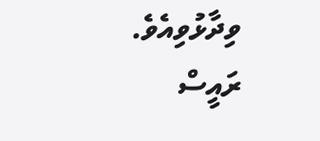ވިދާޅުވިއެވެ.
ރައީސް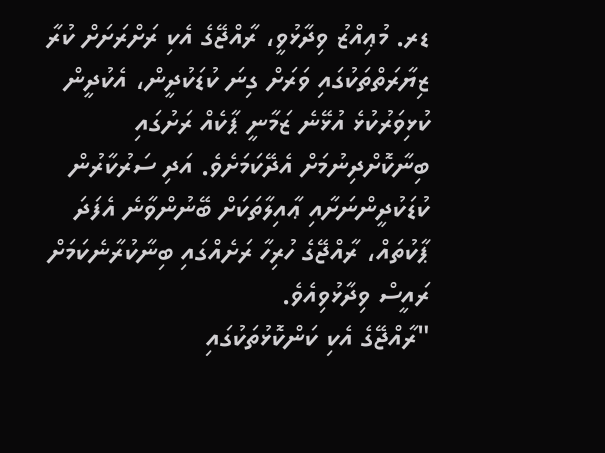ޑރ. މުޢިއްޒު ވިދާޅުވީ، ރާއްޖޭގެ އެކި ރަށްރަށަށް ކުރާ ޒިޔާރަތްތަކުގައި ވަރަށް ގިނަ ކުޑަކުދީން، އެކުދީން ކުޅިވަރުކުޅެ އުޅޭނެ ޒަމާނީ ޕާކެއް ރަށުގައި ބިނާކޮށްދިނުމަށް އެދޭކަމަށެވެ. އަދި ސަރުކާރުން ކުޑަކުދީންނަށާއި ޢާއިލާތަކަށް ބޭނުންވާނެ އެފަދަ ޕާކުތައް، ރާއްޖޭގެ ހުރިހާ ރަށެއްގައި ބިނާކުރާނެކަމަށް ރައީސް ވިދާޅުވިއެވެ.
"ރާއްޖޭގެ އެކި ކަންކޮޅުތަކުގައި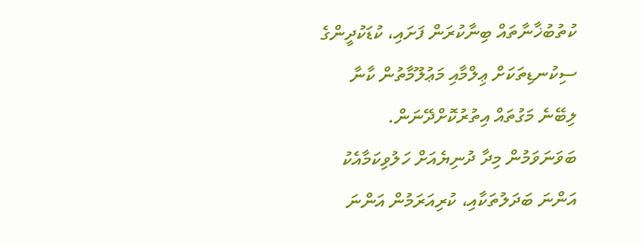ކުތުބުޚާނާތައް ބިނާކުރަން ފަށައި، ކުޑަކުދީންގެ ސިކުނޑިތަކަށް ޢިލްމާއި މަޢުލޫމާތުން ކާނާ ލިބޭނެ މަގުތައް އިތުރުކޮށްދޭނަން. ބަވަނަވަމުން މިދާ ދުނިޔެއަށް ހަލުވިކަމާއެކު އަންނަ ބަދަލުތަކާއި، ކުރިއަރަމުން އަންނަ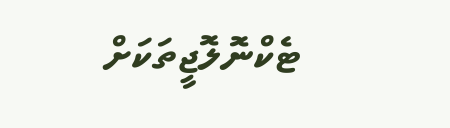ޓެކްނޮލޮޖީތަކަށް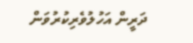ދަރީން އަހުލުވެރިކުރުވަން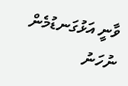ވާނީ އަޅުގަނޑުމެން ނުހަނު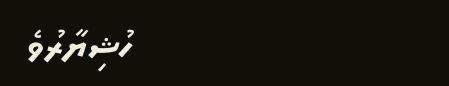ހުޝިޔާރުވެ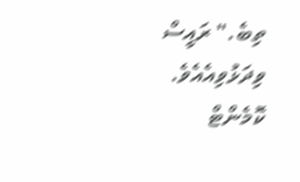ތިބެ." ރައީސް ވިދަޅުވިއެއެވެ.
ކޮމެންޓް